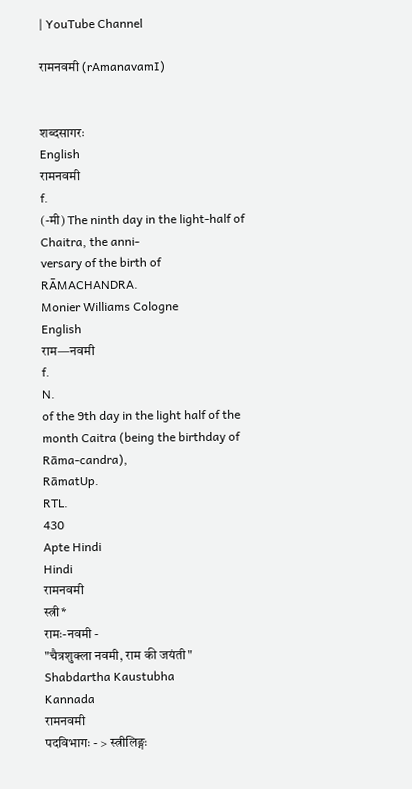| YouTube Channel

रामनवमी (rAmanavamI)


शब्दसागरः
English
रामनवमी
f.
(-मी) The ninth day in the light-half of Chaitra, the anni-
versary of the birth of RĀMACHANDRA.
Monier Williams Cologne
English
राम—नवमी
f.
N.
of the 9th day in the light half of the month Caitra (being the birthday of Rāma-candra),
RāmatUp.
RTL.
430
Apte Hindi
Hindi
रामनवमी
स्त्री*
रामः-नवमी -
"चैत्रशुक्ला नवमी, राम की जयंती"
Shabdartha Kaustubha
Kannada
रामनवमी
पदविभागः - > स्त्रीलिङ्गः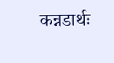कन्नडार्थः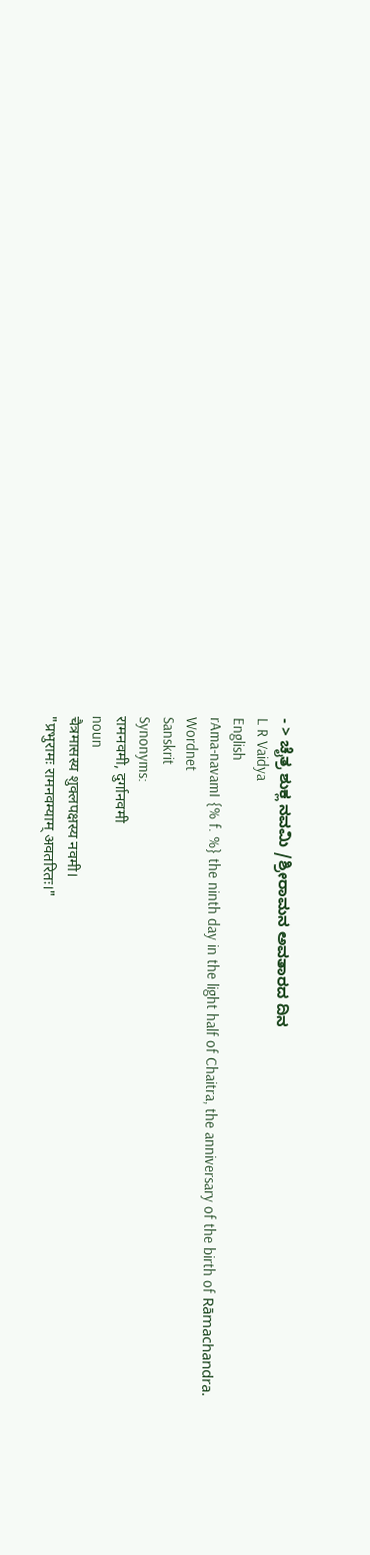- > ಚೈತ್ರ ಶುಕ್ಲ ನವಮಿ /ಶ್ರೀರಾಮನ ಅವತಾರದ ದಿನ
L R Vaidya
English
rAma-navamI {% f. %} the ninth day in the light half of Chaitra, the anniversary of the birth of Rāmachandra.
Wordnet
Sanskrit
Synonyms:
रामनवमी, दुर्गानवमी
noun
चैत्रमासस्य शुक्लपक्षस्य नवमी।
"प्रभुरामः रामनवम्याम् अवतरितः।"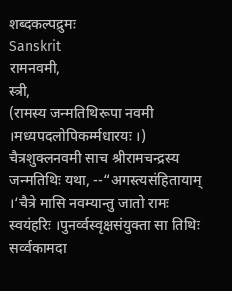शब्दकल्पद्रुमः
Sanskrit
रामनवमी,
स्त्री,
(रामस्य जन्मतिथिरूपा नवमी ।मध्यपदलोपिकर्म्मधारयः ।) चैत्रशुक्लनवमी साच श्रीरामचन्द्रस्य जन्मतिथिः यथा, --“अगस्त्यसंहितायाम् ।‘चैत्रे मासि नवम्यान्तु जातो रामः स्वयंहरिः ।पुनर्व्वस्वृक्षसंयुक्ता सा तिथिः सर्व्वकामदा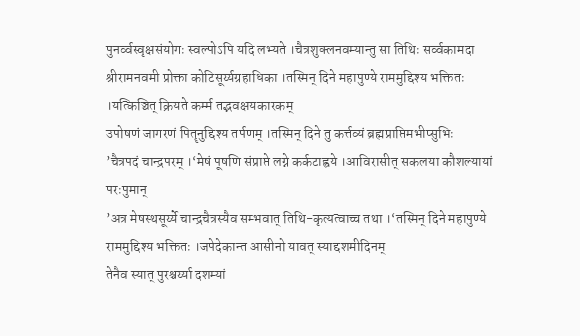पुनर्व्वस्वृक्षसंयोगः स्वल्पोऽपि यदि लभ्यते ।चैत्रशुक्लनवम्यान्तु सा तिथिः सर्व्वकामदा
श्रीरामनवमी प्रोक्ता कोटिसूर्य्यग्रहाधिका ।तस्मिन् दिने महापुण्ये राममुद्दिश्य भक्तितः ।यत्किञ्चित् क्रियते कर्म्म तद्भवक्षयकारकम्
उपोषणं जागरणं पितॄनुद्दिश्य तर्पणम् ।तस्मिन् दिने तु कर्त्तव्यं ब्रह्मप्राप्तिमभीप्सुभिः
’चैत्रपदं चान्द्रपरम् ।‘मेषं पूषणि संप्राप्ते लग्ने कर्कटाह्वये ।आविरासीत् सकलया कौशल्यायां परःपुमान्
’अत्र मेषस्थसूर्य्ये चान्द्रचैत्रस्यैव सम्भवात् तिथि-कृत्यत्वाच्च तथा ।‘तस्मिन् दिने महापुण्ये राममुद्दिश्य भक्तितः ।जपेदेकान्त आसीनो यावत् स्याद्दशमीदिनम्
तेनैव स्यात् पुरश्चर्य्या दशम्यां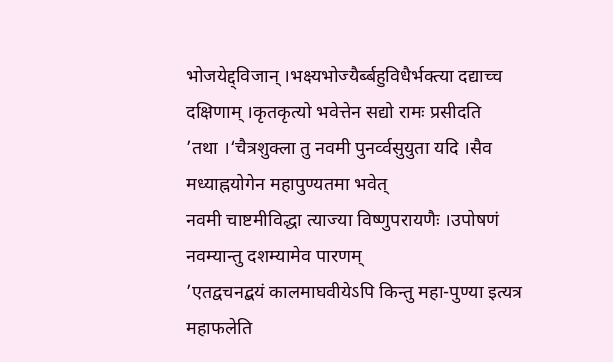भोजयेद्द्विजान् ।भक्ष्यभोज्यैर्ब्बहुविधैर्भक्त्या दद्याच्च दक्षिणाम् ।कृतकृत्यो भवेत्तेन सद्यो रामः प्रसीदति
’तथा ।‘चैत्रशुक्ला तु नवमी पुनर्व्वसुयुता यदि ।सैव मध्याह्नयोगेन महापुण्यतमा भवेत्
नवमी चाष्टमीविद्धा त्याज्या विष्णुपरायणैः ।उपोषणं नवम्यान्तु दशम्यामेव पारणम्
’एतद्वचनद्बयं कालमाघवीयेऽपि किन्तु महा-पुण्या इत्यत्र महाफलेति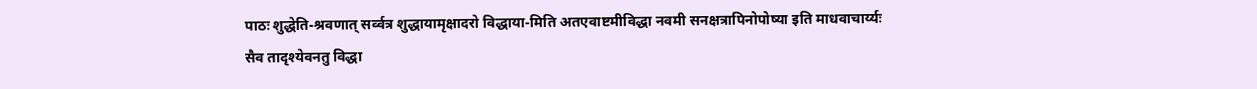पाठः शुद्धेति-श्रवणात् सर्व्वत्र शुद्धायामृक्षादरो विद्धाया-मिति अतएवाष्टमीविद्धा नवमी सनक्षत्रापिनोपोष्या इति माधवाचार्य्यः
सैव तादृश्येवनतु विद्धा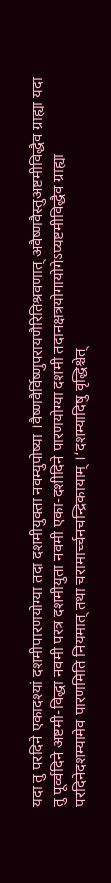यदा तु परदिने एकादश्यां दशमीपारणयोग्या तदा दशमीयुक्ता नवम्युपोष्या ।वैष्णवैर्विष्णुपरायणैरितिश्रवणात् अवैष्णवैस्तुअष्टमीविद्धैव ग्राह्या यदा तु पूर्व्वदिने अष्टमी-विद्धा नवमी परत्र दशमीयुता नवमी एका-दशीदिने पारणयोग्या दशमी तदानक्षत्रयोगायोगेऽप्यष्टमीविद्धैव ग्राह्या परदिनेदशम्यामेव पारणमिति नियमात् तथा चरामार्च्चनचन्द्रिकायाम् ।‘दशम्यादिषु वृद्धिश्चेत्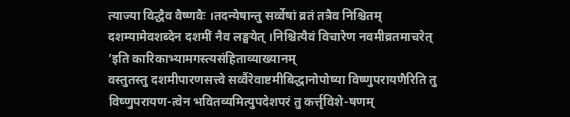त्याज्या विद्धैव वैष्णवैः ।तदन्येषान्तु सर्व्वेषां व्रतं तत्रैव निश्चितम्
दशम्यामेवशब्देन दशमीं नैव लङ्घयेत् ।निश्चित्यैवं विचारेण नवमीव्रतमाचरेत्
’इति कारिकाभ्यामगस्त्यसंहिताव्याख्यानम्
वस्तुतस्तु दशमीपारणसत्त्वे सर्व्वैरेवाष्टमीबिद्धानोपोष्या विष्णुपरायणैरिति तु विष्णुपरायण-त्वेन भवितव्यमित्युपदेशपरं तु कर्त्तृविशे-षणम्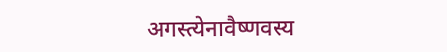अगस्त्येनावैष्णवस्य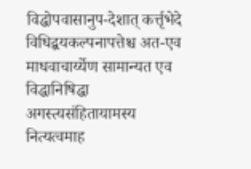विद्धोपवासानुप-देशात् कर्त्तृभेदे विधिद्बयकल्पनापत्तेश्च अत-एव माधवाचार्य्येण सामान्यत एव विद्धानिषिद्धा अगस्त्यसंहितायामस्य नित्यत्वमाह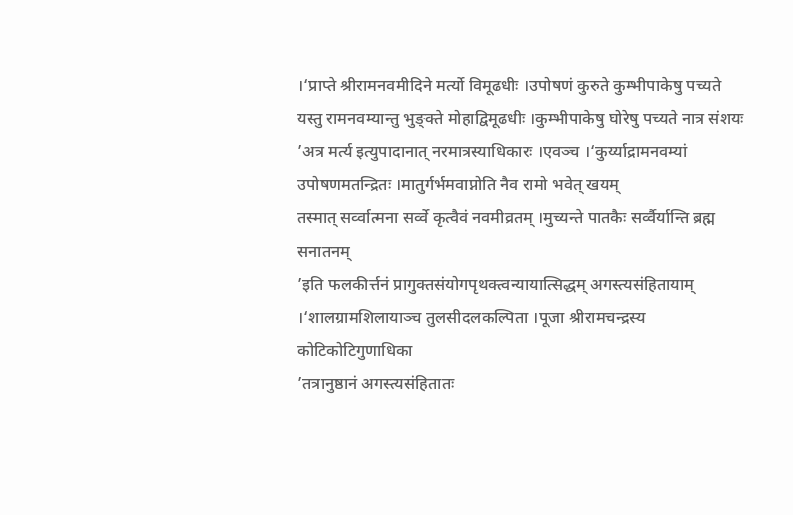।‘प्राप्ते श्रीरामनवमीदिने मर्त्यो विमूढधीः ।उपोषणं कुरुते कुम्भीपाकेषु पच्यते
यस्तु रामनवम्यान्तु भुङ्क्ते मोहाद्विमूढधीः ।कुम्भीपाकेषु घोरेषु पच्यते नात्र संशयः
’अत्र मर्त्य इत्युपादानात् नरमात्रस्याधिकारः ।एवञ्च ।‘कुर्य्याद्रामनवम्यां उपोषणमतन्द्रितः ।मातुर्गर्भमवाप्नोति नैव रामो भवेत् खयम्
तस्मात् सर्व्वात्मना सर्व्वे कृत्वैवं नवमीव्रतम् ।मुच्यन्ते पातकैः सर्व्वैर्यान्ति ब्रह्म सनातनम्
’इति फलकीर्त्तनं प्रागुक्तसंयोगपृथक्त्वन्यायात्सिद्धम् अगस्त्यसंहितायाम् ।‘शालग्रामशिलायाञ्च तुलसीदलकल्पिता ।पूजा श्रीरामचन्द्रस्य कोटिकोटिगुणाधिका
’तत्रानुष्ठानं अगस्त्यसंहितातः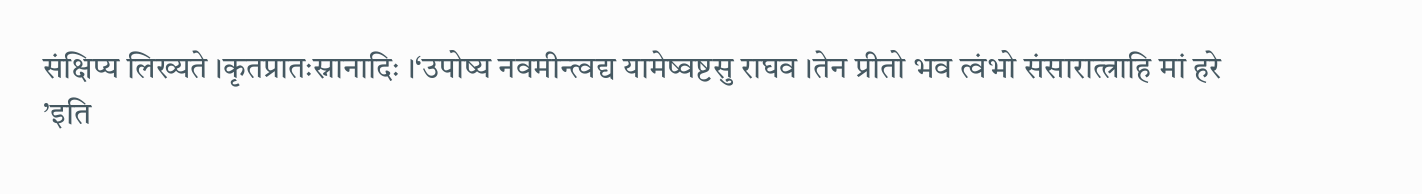संक्षिप्य लिख्यते ।कृतप्रातःस्नानादिः ।‘उपोष्य नवमीन्त्वद्य यामेष्वष्टसु राघव ।तेन प्रीतो भव त्वंभो संसारात्त्राहि मां हरे
’इति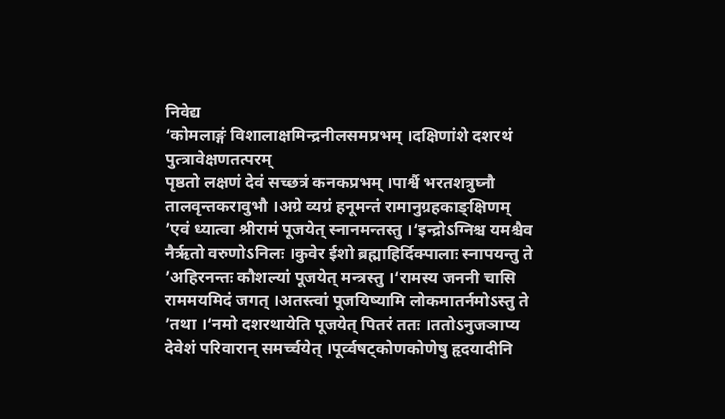निवेद्य
‘कोमलाङ्गं विशालाक्षमिन्द्रनीलसमप्रभम् ।दक्षिणांशे दशरथं पुत्त्रावेक्षणतत्परम्
पृष्ठतो लक्षणं देवं सच्छत्रं कनकप्रभम् ।पार्श्वै भरतशत्रुघ्नौ तालवृन्तकरावुभौ ।अग्रे व्यग्रं हनूमन्तं रामानुग्रहकाङ्क्षिणम्
’एवं ध्यात्वा श्रीरामं पूजयेत् स्नानमन्तस्तु ।‘इन्द्रोऽग्निश्च यमश्चैव नैरृतो वरुणोऽनिलः ।कुवेर ईशो ब्रह्माहिर्दिक्पालाः स्नापयन्तु ते
’अहिरनन्तः कौशल्यां पूजयेत् मन्त्रस्तु ।‘रामस्य जननी चासि राममयमिदं जगत् ।अतस्त्वां पूजयिष्यामि लोकमातर्नमोऽस्तु ते
’तथा ।‘नमो दशरथायेति पूजयेत् पितरं ततः ।ततोऽनुजञाप्य देवेशं परिवारान् समर्च्चयेत् ।पूर्व्वषट्कोणकोणेषु हृदयादीनि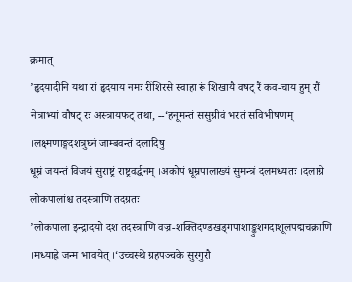क्रमात्
’हृदयादीनि यथा रां हृदयाय नमः रींशिरसे स्वाहा रूं शिखायै वषट् रैं कव-चाय हुम् रौं नेत्राभ्यां वौषट् रः अस्त्रायफट् तथा, --‘हनूमन्तं ससुग्रीवं भरतं सविभीषणम् ।लक्ष्मणाङ्गदशत्रुघ्नं जाम्बवन्तं दलादिषु
धूम्रं जयन्तं विजयं सुराष्ट्रं राष्ट्रवर्द्धनम् ।अकोपं धूम्रपालाख्यं सुमन्त्रं दलमध्यतः ।दलाग्रे लोकपालांश्च तदस्त्राणि तदग्रतः
’लोकपाला इन्द्रादयो दश तदस्त्राणि वज्र-शक्तिदण्डखड्गपाशाङ्कुशगदाशूलपद्मचक्राणि ।मध्याह्ने जन्म भावयेत् ।‘उच्चस्थे ग्रहपञ्चके सुरगुरौ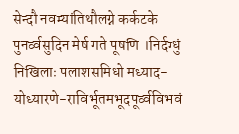सेन्दौ नवम्यांतिथौलग्ने कर्कटके पुनर्व्वसुदिन मेर्ष गते पूषणि ।निर्दग्धुं निखिलाः पलाशसमिधो मध्याद-योध्यारणे-राविर्भूतमभूदपूर्व्वविभवं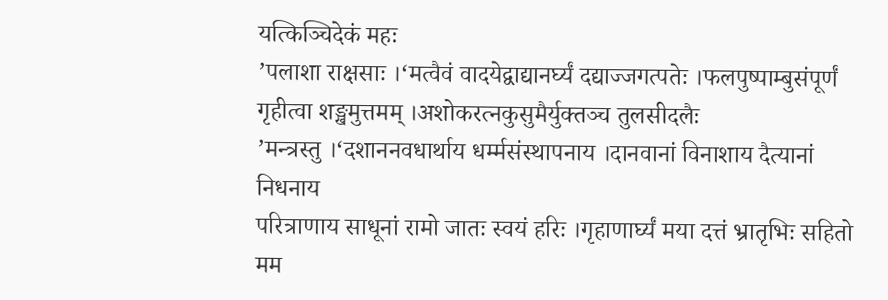यत्किञ्चिदेकं महः
’पलाशा राक्षसाः ।‘मत्वैवं वादयेद्वाद्यानर्घ्यं दद्याज्जगत्पतेः ।फलपुष्पाम्बुसंपूर्णं गृहीत्वा शङ्खमुत्तमम् ।अशोकरत्नकुसुमैर्युक्तञ्च तुलसीदलैः
’मन्त्रस्तु ।‘दशाननवधार्थाय धर्म्मसंस्थापनाय ।दानवानां विनाशाय दैत्यानां निधनाय
परित्राणाय साधूनां रामो जातः स्वयं हरिः ।गृहाणार्घ्यं मया दत्तं भ्रातृभिः सहितो मम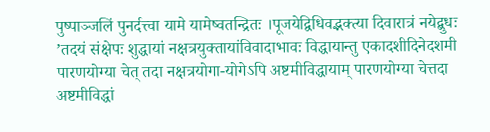पुष्पाञ्जलिं पुनर्दत्त्वा यामे यामेष्वतन्द्रितः ।पूजयेद्विधिवद्भक्त्या दिवारात्रं नयेद्बुधः
’तदयं संक्षेपः शुद्धायां नक्षत्रयुक्तायांविवादाभावः विद्धायान्तु एकादशीदिनेदशमी पारणयोग्या चेत् तदा नक्षत्रयोगा-योगेऽपि अष्टमीविद्धायाम् पारणयोग्या चेत्तदा अष्टमीविद्धां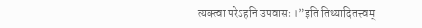त्यक्त्वा परेऽहनि उपवासः ।”इति तिथ्यादितत्त्वम्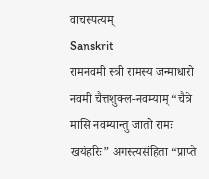वाचस्पत्यम्
Sanskrit
रामनवमी स्त्री रामस्य जन्माधारो नवमी चैत्तशुक्ल-नवम्याम् “चैत्रे मासि नवम्यान्तु जातो रामः खयंहरिः” अगस्त्यसंहिता “प्राप्ते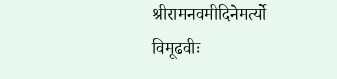श्रीरामनवमीदिनेमर्त्यो विमूढवीः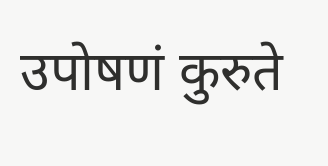उपोषणं कुरुते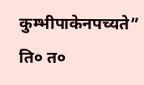कुम्भीपाकेनपच्यते” ति० त०